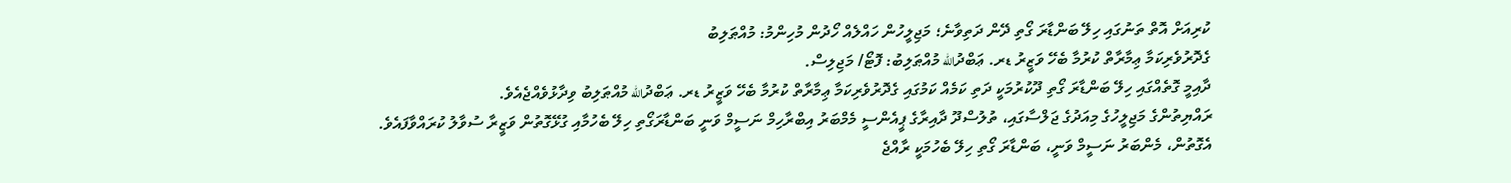ކުރިއަށް އޮތް ތަނުގައި ހިލޭ ބަންޑާރަ ގޯތި ދޭން ދަތިވާނެ؛ މަޖިލީހުން ހައްލެއް ހޯދުން މުހިންމު: މުއްޠަލިބު
ގެދޮރުވެރިކަމާ ޢިމާރާތް ކުރުމާ ބެހޭ ވަޒީރު ޑރ. ޢަބްދުالله މުއްޠަލިބު: ފޮޓޯ/ މަޖިލިސް.
ދާއިމީ ގޮތެއްގައި ހިލޭ ބަންޑާރަ ގޯތި ދޫކުރުމަކީ ދަތި ކަމެއް ކަމުގައި ގެދޮރުވެރިކަމާ ޢިމާރާތް ކުރުމާ ބެހޭ ވަޒީރު ޑރ. ޢަބްދުالله މުއްޠަލިބު ވިދާޅުވެއްޖެއެވެ.
ރައްޔިތުންގެ މަޖިލީހުގެ މިއަދުގެ ޖަލްސާގައި، ތުލުސްދޫ ދާއިރާގެ ޕީއެންސީ މެމްބަރު އިބްރާހިމް ނަސީމް ވަނީ ބަންޑާރަގޯތި ހިލޭ ބެހުމާއި ގުޅޭގޮތުން ވަޒީރާ ސުވާލު ކުރައްވާފައެވެ.
އެގޮތުން، މެންބަރު ނަސީމް ވަނީ، ބަންޑާރަ ގޯތި ހިލޭ ބެހުމަކީ ރާއްޖެ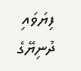ފިޔަވައި ދުނިޔޭގެ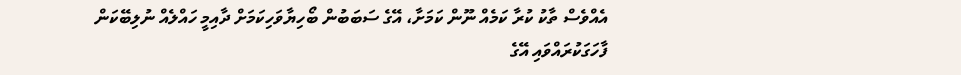އެއްވެސް ތާކު ކުރާ ކަމެއް ނޫން ކަމަށާ، އޭގެ ސަބަބުން ބޯހިޔާވަހިކަމަށް ދާއިމީ ހައްލެއް ނުލިބޭކަން ފާހަގަކުރައްވައި އޭގެ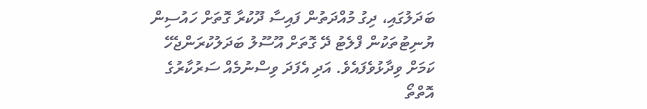ބަދަލުގައި، ދިގު މުއްދަތުން ފައިސާ ދޫކުރާ ގޮތަށް ހައުސިން ޔުނިޓުތަކުން ފްލެޓު ދޭ ގޮތަށް އޫސޫލު ބަދަލުކުރަންޖެހޭ ކަމަށް ވިދާޅުވެފައެވެ. އަދި އެފަދަ ވިސްނުމެއް ސަރުކާރުގެ އޮތްތޯ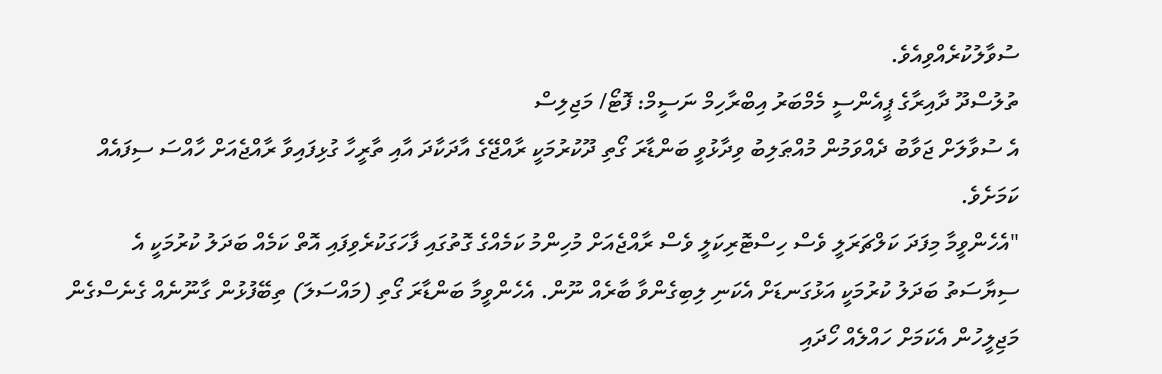ސުވާލުކުރެއްވިއެވެ.
ތުލުސްދޫ ދާއިރާގެ ޕީއެންސީ މެމްބަރު އިބްރާހިމް ނަސީމް: ފޮޓޯ/ މަޖިލިސް
އެ ސުވާލަށް ޖަވާބު ދެއްވަމުން މުއްޠަލިބު ވިދާޅުވީ ބަންޑާރަ ގޯތި ދޫކުރުމަކީ ރާއްޖޭގެ އާދަކާދަ އާއި ތާރީހާ ގުޅިފައިވާ ރާއްޖެއަށް ހާއްސަ ސިފައެއް ކަމަށެވެ.
"އެހެންވީމާ މިފަދަ ކަލްޗަރަލީ ވެސް ހިސްޓޮރިކަލީ ވެސް ރާއްޖެއަށް މުހިންމު ކަމެއްގެ ގޮތުގައި ފާހަގަކުރެވިފައި އޮތް ކަމެއް ބަދަލު ކުރުމަކީ އެ ސިޔާސަތު ބަދަލު ކުރުމަކީ އަޅުގަނޑަށް އެކަނި ލިބިގެންވާ ބާރެއް ނޫން. އެހެންވީމާ ބަންޑާރަ ގޯތި (މައްސަލަ) ތިބޭފުޅުން ގާނޫނެއް ގެނެސްގެން މަޖިލީހުން އެކަމަށް ހައްލެއް ހޯދައި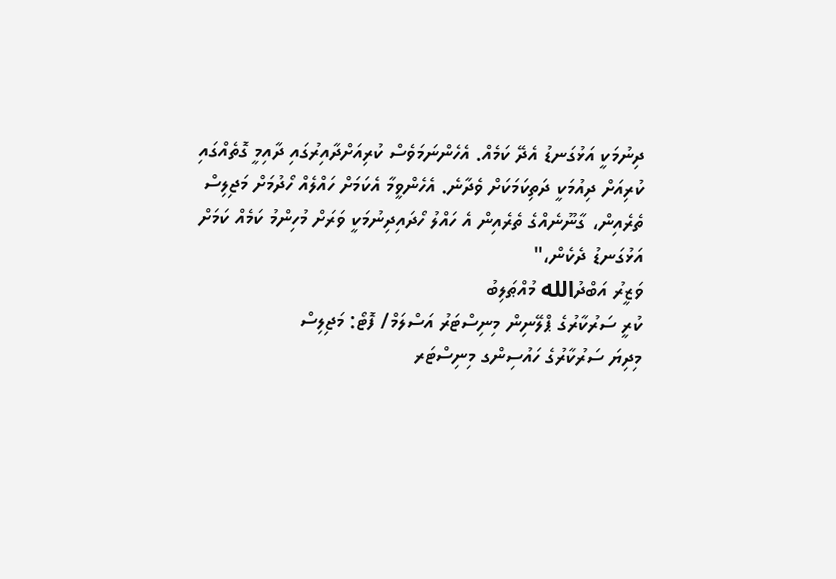ދިނުމަކީ އަޅުގަނޑު އެދޭ ކަމެއް. އެހެންނަމަވެސް ކުރިއަށްދާއިރުގައި ދާއިމީ ގޮތެއްގައި ކުރިއަށް ދިއުމަކީ ދަތިކަމަކަށް ވެދާނެ. އެހެންވީމާ އެކަމަށް ހައްލެއް ހޯދުމަށް މަޖިލިސް ތެރެއިން، ގާނޫނެއްގެ ތެރެއިން އެ ހައްލު ހޯދައިދިނުމަކީ ވަރަށް މުހިންމު ކަމެއް ކަމަށް އަޅުގަނޑު ދެކެން،"
ވަޒީރު އަބްދުالله މުއްޠަލިބު
ކުރީ ސަރުކާރުގެ ޕްލޭނިން މިނިސްޓަރު އަސްލަމް/ ފޮޓޯ: މަޖިލިސް
މިދިޔަ ސަރުކާރުގެ ހައުސިންގ މިނިސްޓަރ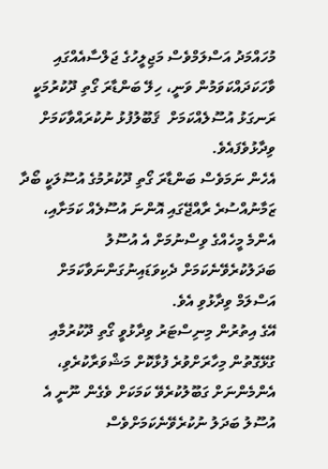މުހައްމަދު އަސްލަމްވެސް މަޖިލީހުގެ ޖަލްސާއެއްގައި ވާހަކަދައްކަވަމުން ވަނީ، ހިލޭ ބަންޑާރަ ގޯތި ދޫކުރުމަކީ ރަނގަޅު އުސޫލެއްކަމަށް  ޤަބޫލުފުޅު ނުކުރައްވާކަމަށް ވިދާޅުވެފައެވެ.
އެހެން ނަމަވެސް ބަންޑާރަ ގޯތި ދޫކުރުމުގެ އުސޫލަކީ ބޯދާ ޒަމާނުއްސުރެ ރާއްޖޭގައި އޮންނަ އުސޫލެއް ކަމަށާއި، އެންމެ މީހެއްގެ ވިސްނުމަށް އެ އުސޫލު ބަދަލުކުރެވޭނެކަމަށް ދެކިވަޑައިނުގަންނަވާކަމަށް އަސްލަމް ވިދާޅުވި އެވެ.
އޭގެ އިތުރުން މިނިސްޓަރު ވިދާޅުވީ ގޯތި ދޫކުރުމާއި ގުޅޭގޮތުން މިހާރަށްވުރެ ފުޅާކޮށް މަޝްވަރާކުރެވި، އެންމެންނަށް ގަބޫލުކުރެވޭ ކަމަކަށް ވެގެން ނޫނީ އެ އުސޫލު ބަދަލު ނުކުރެވޭނެކަމަށްވެސް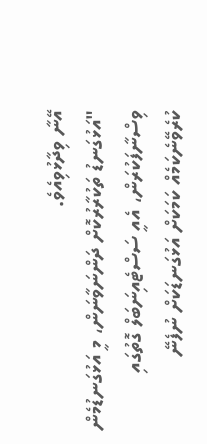އޭނާ ވިދާޅުވިއެވެ.
"އަޅުގަނޑު ތަކުރާރުކޮށް ދަންނަވާނަން، މީ އަޅުގަނޑުމެން ވިސްނާފަކުރަން، އެއީ ސަސްޓެއިނަބަލް ގޮތުގައި ކުރެވޭނެކަމެއް ކަމަކަށް އަޅުގަނޑަކަށް ނުފެނޭ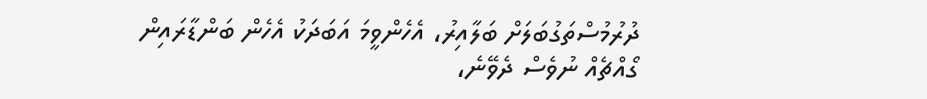ދުރުމުސްތަގުބަލަށް ބަލާއިރު، އެހެންވީމަ އަބަދަކު އެހެން ބަންޑާރައިން ގޯއްޗެއް ނުވެސް ދެވޭނެ،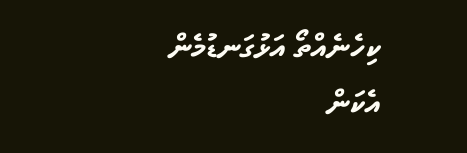ކިހެނެއްތޯ އަޅުގަނޑުމެން އެކަން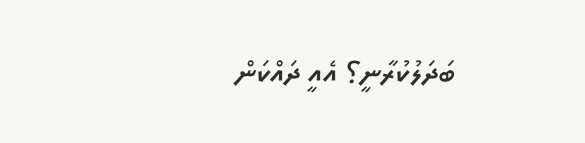ބަދަލުކުރާނީ؟ އެއީ ދައްކަން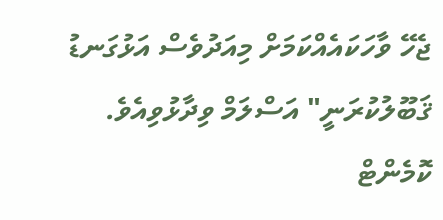ޖެހޭ ވާހަކައެއްކަމަށް މިއަދުވެސް އަޅުގަނޑު ޤަބޫލުކުރަނީ" އަސްލަމް ވިދާޅުވިއެވެ.
ކޮމެންޓް